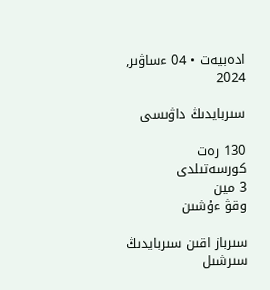ادەبيەت • 04 ءساۋىر, 2024

سىربايدىڭ داۋىسى

130 رەت
كورسەتىلدى
3 مين
وقۋ ءۇشىن

سىرباز اقىن سىربايدىڭ سىرشىل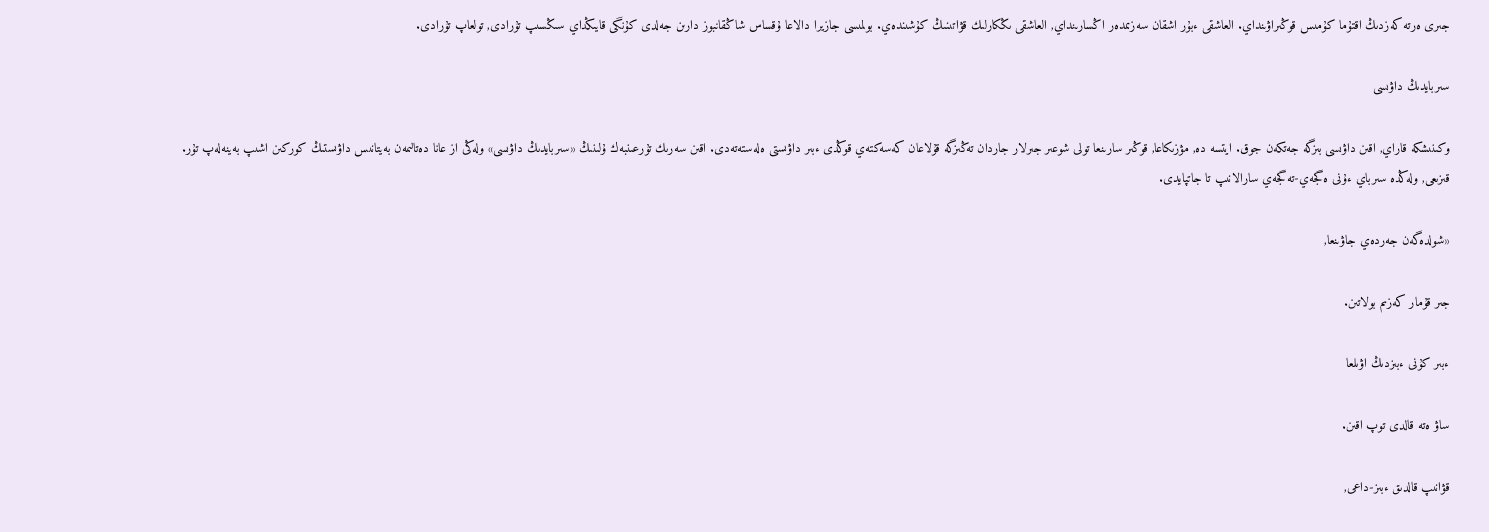جىرى ەرتە كەزدىڭ اقتۇما كۇمىس قوڭىراۋىنداي. العاشقى ءبۇر اشقان سەزىمدەر اڭسارىنداي, العاشقى ىڭكارلىك قۋاتىنىڭ كۇشىندەي. بولمىسى جازيرا دالاعا ۇقساس شاڭقانبوز دارىن جەلدى كۇنگى قايىڭداي سىڭسىپ تۇرادى, تولعاپ تۇرادى.

سىربايدىڭ داۋىسى

وكىنىشكە قاراي, اقىن داۋىسى بىزگە جەتكەن جوق. ايتسە دە, مۋزىكاعا, قوڭىر سارىنعا تولى شوعىر جىرلار جاردان تەڭىزگە قۇلاعان كەسەكتەي قوڭدى ءبىر داۋىستى ەلەستەتەدى. اقىن سەرىك تۇرعىنبەك ۇلىنىڭ «سىربايدىڭ داۋىسى» ولەڭى از عانا دەتالىمەن بەيتانىس داۋىستىڭ كوركىن اشىپ بەينەلەپ تۇر. قىزىعى, ولەڭدە سىرباي ءۇنى ەگجەي-تەگجەي سارالانىپ تا جاتپايدى.

«شولدەگەن جەردەي جاۋىنعا,

جىر قۇمار كەزىم بولاتىن.

ءبىر كۇنى ءبىزدىڭ اۋىلعا

ساۋ ەتە قالدى توپ اقىن.

قۋانىپ قالدىق ءبىز-داعى,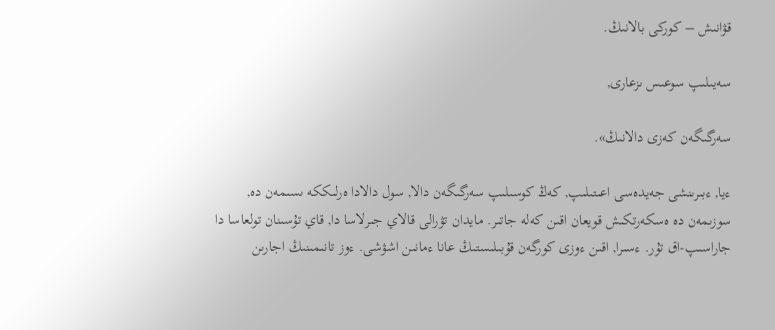قۋانىش – كوركى بالانىڭ.

سەيىلىپ سوعىس ىزعارى,

سەرگىگەن كەزى دالانىڭ».

ءيا, ءبىرىنشى جەيدەسى اعىتىلىپ, كەڭ كوسىلىپ سەرگىگەن دالا, سول دالادا ەرلىككە ىسىمەن دە, سوزىمەن دە ەسكەرتكىش قويعان اقىن كەلە جاتىر. مايدان تۋرالى قالاي جىرلاسا دا, قاي تۇسىنان تولعاسا دا جاراسىپ-اق تۇر. ءسىرا, اقىن ءوزى كورگەن قۇبىلىستىڭ عانا ءمانىن اشۋشى. ءوز تانىمىنىڭ اجارىن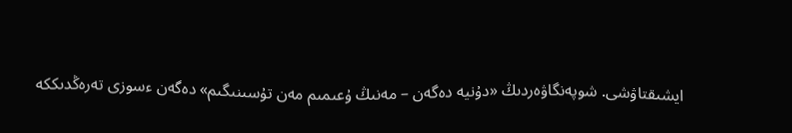ايشىقتاۋشى. شوپەنگاۋەردىڭ «دۇنيە دەگەن – مەنىڭ ۇعىمىم مەن تۇسىنىگىم» دەگەن ءسوزى تەرەڭدىككە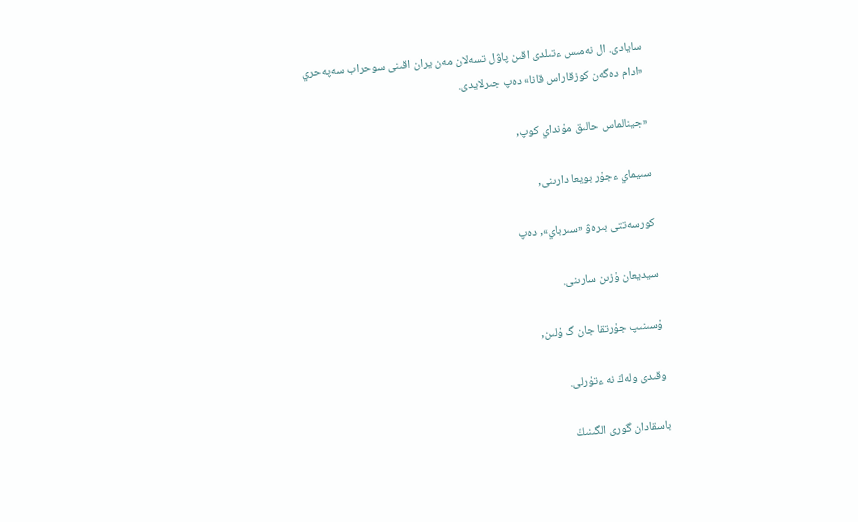سايادى. ال نەمىس ءتىلدى اقىن پاۋل تسەلان مەن يران اقىنى سوحراب سەپەحري «ادام دەگەن كوزقاراس قانا» دەپ جىرلايدى.

«جينالماس حالىق مۇنداي كوپ,

سىيماي ءجۇر بويعا دارىنى,

كورسەتتى بىرەۋ «سىرباي», دەپ

سيديعان ۇزىن سارىنى.

ۇسىنىپ جۇرتقا جان گ ۇلىن,

وقىدى ولەڭ نە ءتۇرلى.

باسقادان گورى الگىنىڭ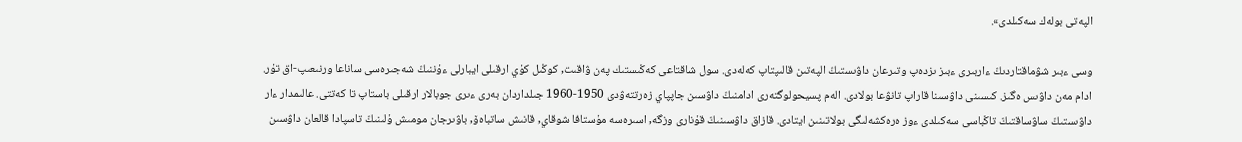الپەتى بولەك سەكىلدى».

وسى ءبىر شۋماقتاردىڭ ءاربىرى ءبىز ىزدەپ وتىرعان داۋىستىڭ الپەتىن قالىپتاپ كەلەدى. سول شاقتاعى كەڭىستىك پەن ۋاقىت, كوڭىل كۇي ارقىلى ايبارلى ءۇننىڭ شەجىرەسى ساناعا ورنىعىپ-اق تۇر. ادام مەن داۋىس ەگىز. كىسىنى داۋسىنا قاراپ تانۋعا بولادى. الەم پسيحولوگتەرى ادامنىڭ داۋسىن جاپپاي زەرتتەۋدى 1950-1960 جىلداردان بەرى ءىرى جوبالار ارقىلى باستاپ تا كەتتى. عالىمدار ءار داۋىستىڭ ساۋساقتىڭ تاڭباسى سەكىلدى ءوز ەرەكشەلىگى بولاتىنىن ايتادى. قازاق داۋسىنىڭ قۇنارى وزگە, اسىرەسە مۇستافا شوقاي, قانىش ساتباەۆ, باۋىرجان مومىش ۇلىنىڭ تاسپادا قالعان داۋسىن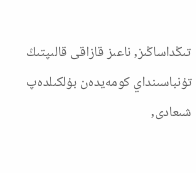تىڭداساڭىز, ناعىز قازاقى قالىپتىڭ تۇنباسىنداي كومەيدەن بۇلكىلدەپ شىعادى,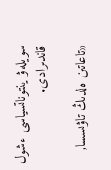سويلەۋ ينتوناتسياسى ءشول قاندىرادى.

«تاعاتىن ەلدىڭ تاۋىسسا,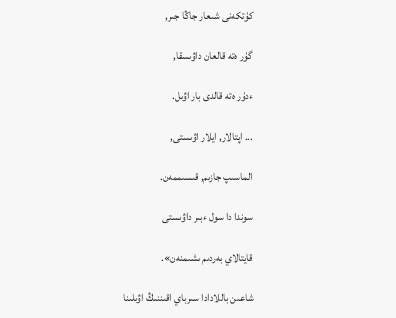كۇتكەنى شىعار جاڭا جىر,

گۇر ەتە قالعان داۋىسقا,

ءدۇر ەتە قالدى بار اۋىل.

... اپتالار, ايلار اۋىستى,

الماسىپ جازىم, قىسىممەن.

سوندا دا سول ءبىر داۋىستى

قايتالاي بەردىم ىشىمنەن».

شاعىن باللادادا سىرباي اقىننىڭ اۋىلىنا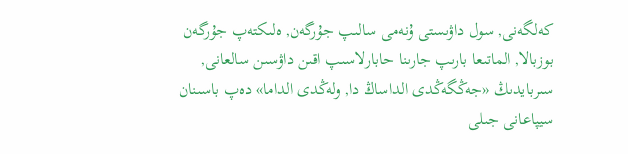كەلگەنى, سول داۋىستى ۇنەمى سالىپ جۇرگەن, ەلىكتەپ جۇرگەن بوزبالا, الماتىعا بارىپ جارىنا حابارلاسىپ اقىن داۋسىن سالعانى, سىربايدىڭ «جەڭگەڭدى الداساڭ دا, ولەڭدى الداما» دەپ باسىنان سيپاعانى جىلى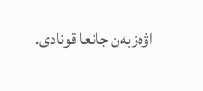اۋەزبەن جانعا قونادى.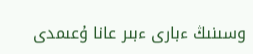وسىنىڭ ءبارى ءبىر عانا ۇعىمدى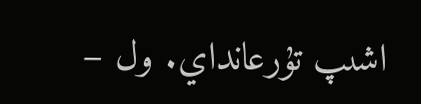اشىپ تۇرعانداي. ول –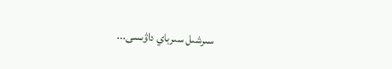سىرشىل سىرباي داۋىسى...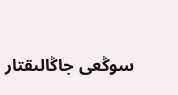سوڭعى جاڭالىقتار